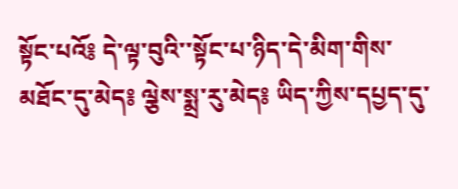སྟོང་པའོ༔ དེ་ལྟ་བུའི་་སྟོང་པ་ཉིད་དེ་མིག་གིས་མཐོང་དུ་མེད༔ ལྕེས་སྨྲ་རུ་མེད༔ ཡིད་ཀྱིས་དཔྱད་དུ་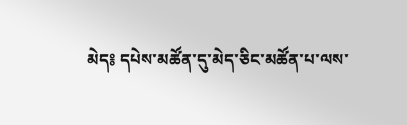མེད༔ དཔེས་མཚོན་དུ་མེད་ཅིང་མཚོན་པ་ལས་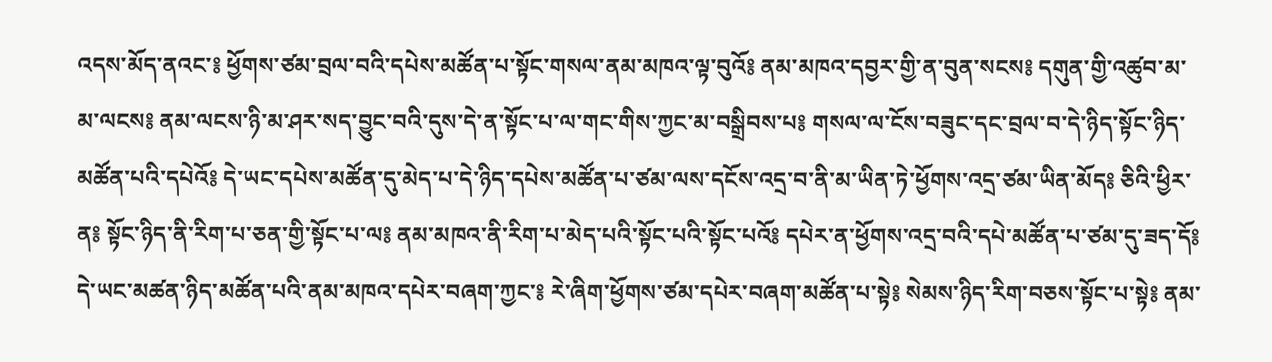འདས་མོད་ནའང་༔ ཕྱོགས་ཙམ་བྲལ་བའི་དཔེས་མཚོན་པ་སྟོང་གསལ་ནམ་མཁའ་ལྟ་བུའོ༔ ནམ་མཁའ་དབྱར་གྱི་ན་བུན་སངས༔ དགུན་གྱི་འཚུབ་མ་མ་ལངས༔ ནམ་ལངས་ཉི་མ་ཤར་སད་བྱུང་བའི་དུས་དེ་ན་སྟོང་པ་ལ་གང་གིས་ཀྱང་མ་བསྒྲིབས་པ༔ གསལ་ལ་ངོས་བཟུང་དང་བྲལ་བ་དེ་ཉིད་སྟོང་ཉིད་མཚོན་པའི་དཔེའོ༔ དེ་ཡང་དཔེས་མཚོན་དུ་མེད་པ་དེ་ཉིད་དཔེས་མཚོན་པ་ཙམ་ལས་དངོས་འདྲ་བ་ནི་མ་ཡིན་ཏེ་ཕྱོགས་འདྲ་ཙམ་ཡིན་མོད༔ ཅིའི་ཕྱིར་ན༔ སྟོང་ཉིད་ནི་རིག་པ་ཅན་གྱི་སྟོང་པ་ལ༔ ནམ་མཁའ་ནི་རིག་པ་མེད་པའི་སྟོང་པའི་སྟོང་པའོ༔ དཔེར་ན་ཕྱོགས་འདྲ་བའི་དཔེ་མཚོན་པ་ཙམ་དུ་ཟད་དོ༔ དེ་ཡང་མཚན་ཉིད་མཚོན་པའི་ནམ་མཁའ་དཔེར་བཞག་ཀྱང་༔ རེ་ཞིག་ཕྱོགས་ཙམ་དཔེར་བཞག་མཚོན་པ་སྟེ༔ སེམས་ཉིད་རིག་བཅས་སྟོང་པ་སྟེ༔ ནམ་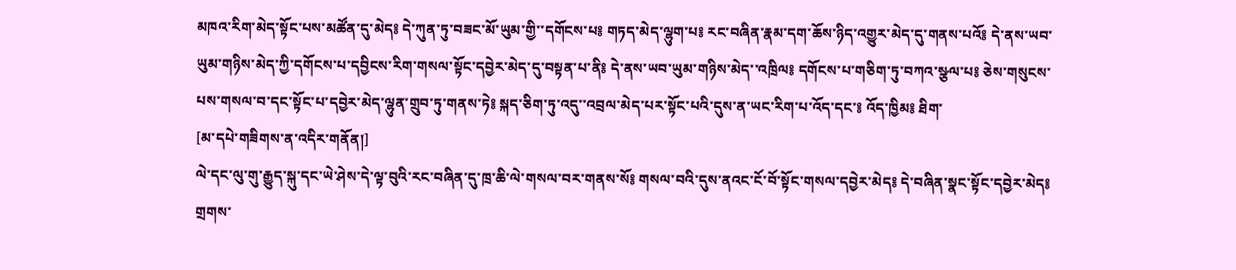མཁའ་རིག་མེད་སྟོང་པས་མཚོན་དུ་མེད༔ དེ་ཀུན་ཏུ་བཟང་མོ་ཡུམ་གྱི་་དགོངས་པ༔ གཏད་མེད་ལྷུག་པ༔ རང་བཞིན་རྣམ་དག་ཆོས་ཉིད་འགྱུར་མེད་དུ་གནས་པའོ༔ དེ་ནས་ཡབ་ཡུམ་གཉིས་མེད་ཀྱི་དགོངས་པ་དབྱིངས་རིག་གསལ་སྟོང་དབྱེར་མེད་དུ་བསྟན་པ་ནི༔ དེ་ནས་ཡབ་ཡུམ་གཉིས་མེད་་འཁྲིལ༔ དགོངས་པ་གཅིག་ཏུ་བཀའ་སྩལ་པ༔ ཅེས་གསུངས་པས་གསལ་བ་དང་སྟོང་པ་དབྱེར་མེད་ལྷུན་གྲུབ་ཏུ་གནས་ཏེ༔ སྐད་ཅིག་ཏུ་འདུ་་འབྲལ་མེད་པར་སྟོང་པའི་དུས་ན་ཡང་རིག་པ་འོད་དང་༔ འོད་ཁྱིམ༔ ཐིག་
[མ་དཔེ་གཟིགས་ན་འདིར་གནོན།]
ལེ་དང་ལུ་གུ་རྒྱུད་སྐུ་དང་ཡེ་ཤེས་དེ་ལྟ་བུའི་རང་བཞིན་དུ་ཁྲ་ཆི་ལེ་གསལ་བར་གནས་སོ༔ གསལ་བའི་དུས་ནའང་ངོ་བོ་སྟོང་གསལ་དབྱེར་མེད༔ དེ་བཞིན་སྣང་སྟོང་དབྱེར་མེད༔ གྲགས་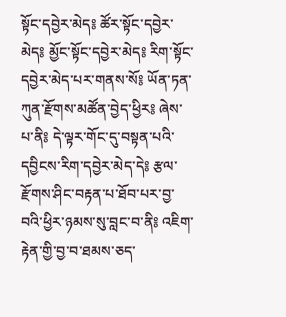སྟོང་དབྱེར་མེད༔ ཚོར་སྟོང་དབྱེར་མེད༔ མྱོང་སྟོང་དབྱེར་མེད༔ རིག་སྟོང་དབྱེར་མེད་པར་གནས་སོ༔ ཡོན་ཏན་ཀུན་རྫོགས་མཚོན་བྱེད་ཕྱིར༔ ཞེས་པ་ནི༔ དེ་ལྟར་གོང་དུ་བསྟན་པའི་དབྱིངས་རིག་དབྱེར་མེད་དེ༔ རྩལ་རྫོགས་ཤིང་བརྟན་པ་ཐོབ་པར་བྱ་བའི་ཕྱིར་ཉམས་སུ་བླང་བ་ནི༔ འཇིག་རྟེན་གྱི་བྱ་བ་ཐམས་ཅད་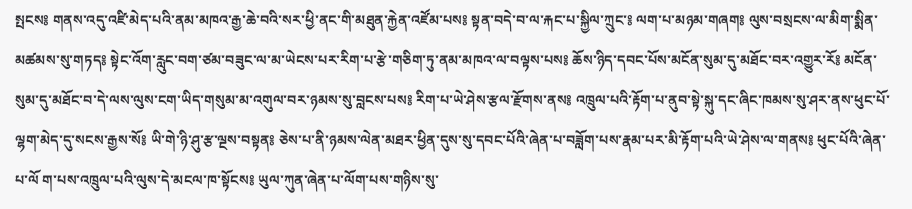སྤངས༔ གནས་འདུ་འཛི་མེད་པའི་ནམ་མཁའ་རྒྱ་ཆེ་བའི་སར་ཕྱི་ནང་གི་མཐུན་རྐྱེན་འཛོམ་པས༔ སྟན་བདེ་བ་ལ་རྐང་པ་སྐྱིལ་ཀྲུང་༔ ལག་པ་མཉམ་གཞག༔ ལུས་བསྲངས་ལ་མིག་སྨིན་མཚམས་སུ་གཏད༔ སྟེང་འོག་རླུང་བག་ཙམ་བཟུང་ལ་མ་ཡེངས་པར་རིག་པ་རྩེ་གཅིག་ཏུ་ནམ་མཁའ་ལ་བལྟས་པས༔ ཆོས་ཉིད་དབང་པོས་མངོན་སུམ་དུ་མཐོང་བར་འགྱུར་རོ༔ མངོན་སུམ་དུ་མཐོང་བ་དེ་ལས་ལུས་ངག་ཡིད་གསུམ་མ་འགུལ་བར་ཉམས་སུ་བླངས་པས༔ རིག་པ་ཡེ་ཤེས་རྩལ་རྫོགས་ནས༔ འཁྲུལ་པའི་རྟོག་པ་ནུབ་སྟེ་སྐུ་དང་ཞིང་ཁམས་སུ་ཤར་ནས་ཕུང་པོ་ལྷག་མེད་དུ་སངས་རྒྱས་སོ༔ ཡི་གེ་ཉི་ཤུ་རྩ་ལྔས་བསྟན༔ ཅེས་པ་ནི་ཉམས་ལེན་མཐར་ཕྱིན་དུས་སུ་དབང་པོའི་ཞེན་པ་བཟློག་པས་རྣམ་པར་མི་རྟོག་པའི་ཡེ་ཤེས་ལ་གནས༔ ཕུང་པོའི་ཞེན་པ་ལོ ག་པས་འཁྲུལ་པའི་ལུས་དེ་མངལ་ཁ་སྟོངས༔ ཡུལ་ཀུན་ཞེན་པ་ལོག་པས་གཉིས་སུ་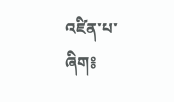འཛིན་པ་ཞིག༔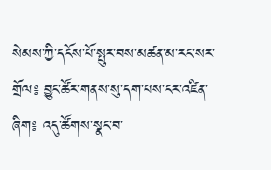སེམས་ཀྱི་དངོས་པོ་སྤུར་བས་མཚན་མ་རང་སར་གྲོལ༔ བྱུང་ཚོར་གནས་སུ་དག་པས་ངར་འཛིན་ཞིག༔ འདུ་ཚོགས་སྣང་བ་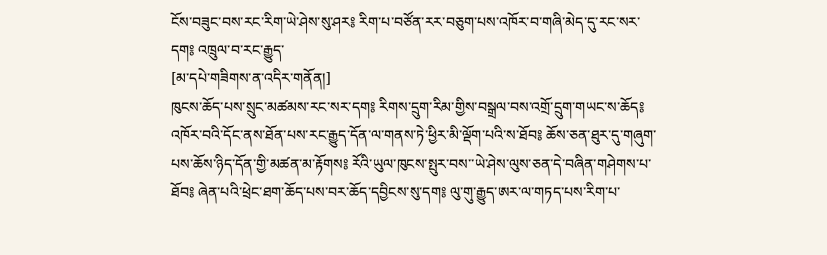ངོས་བཟུང་བས་རང་རིག་ཡེ་ཤེས་སུ་ཤར༔ རིག་པ་བཙོན་རར་བཅུག་པས་འཁོར་བ་གཞི་མེད་དུ་རང་སར་དག༔ འཁྲུལ་བ་རང་རྒྱུད་
[མ་དཔེ་གཟིགས་ན་འདིར་གནོན།]
ཁུངས་ཆོད་པས་སྲུང་མཚམས་རང་སར་དག༔ རིགས་དྲུག་རིམ་གྱིས་བསྒྲལ་བས་འགྲོ་དྲུག་གཡང་ས་ཆོད༔ འཁོར་བའི་དོང་ནས་ཐོན་པས་རང་རྒྱུད་དོན་ལ་གནས་ཏེ་ཕྱིར་མི་ལྡོག་པའི་ས་ཐོབ༔ ཆོས་ཅན་ཐུར་དུ་གཞུག་པས་ཆོས་ཉིད་དོན་གྱི་མཚན་མ་རྟོགས༔ རོའི་ཡུལ་ཁུངས་སྤུར་བས་་ཡེ་ཤེས་ལུས་ཅན་དེ་བཞིན་གཤེགས་པ་ཐོབ༔ ཞེན་པའི་ཕྲེང་ཐག་ཆོད་པས་བར་ཆོད་དབྱིངས་སུ་དག༔ ལུ་གུ་རྒྱུད་ཨར་ལ་གཏད་པས་རིག་པ་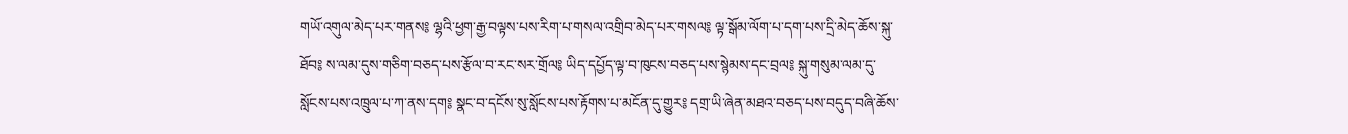གཡོ་འགུལ་མེད་པར་གནས༔ ལྷའི་ཕྱག་རྒྱ་བལྟས་པས་རིག་པ་གསལ་འགྲིབ་མེད་པར་གསལ༔ ལྟ་སྒོམ་ལོག་པ་དག་པས་དྲི་མེད་ཆོས་སྐུ་ཐོབ༔ ས་ལམ་དུས་གཅིག་བཅད་པས་རྩོལ་བ་རང་སར་གྲོལ༔ ཡིད་དཔྱོད་ལྟ་བ་ཁུངས་བཅད་པས་སྙེམས་དང་བྲལ༔ སྐུ་གསུམ་ལམ་དུ་སློངས་པས་འཁྲུལ་པ་ཀ་ནས་དག༔ སྣང་བ་དངོས་སུ་སློངས་པས་རྟོགས་པ་མངོན་དུ་གྱུར༔ དགྲ་ཡི་ཞེན་མཐའ་བཅད་པས་བདུད་བཞི་ཆོས་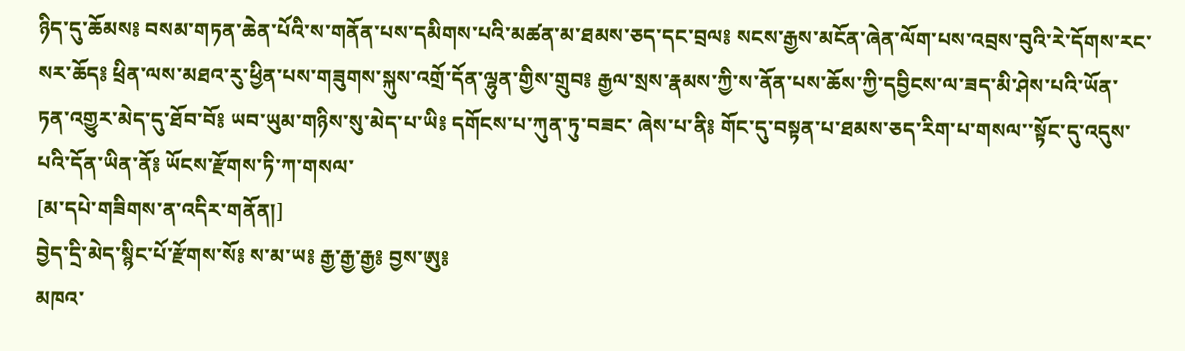ཉིད་དུ་ཆོམས༔ བསམ་གཏན་ཆེན་པོའི་ས་གནོན་པས་དམིགས་པའི་མཚན་མ་ཐམས་ཅད་དང་བྲལ༔ སངས་རྒྱས་མངོན་ཞེན་ལོག་པས་འབྲས་བུའི་རེ་དོགས་རང་སར་ཆོད༔ ཕྲིན་ལས་མཐའ་རུ་ཕྱིན་པས་གཟུགས་སྐུས་འགྲོ་དོན་ལྷུན་གྱིས་གྲུབ༔ རྒྱལ་སྲས་རྣམས་ཀྱི་ས་ནོན་པས་ཆོས་ཀྱི་དབྱིངས་ལ་ཟད་མི་ཤེས་པའི་ཡོན་ཏན་འགྱུར་མེད་དུ་ཐོབ་བོ༔ ཡབ་ཡུམ་གཉིས་སུ་མེད་པ་ཡི༔ དགོངས་པ་ཀུན་ཏུ་བཟང་ ཞེས་པ་ནི༔ གོང་དུ་བསྟན་པ་ཐམས་ཅད་རིག་པ་གསལ་་སྟོང་དུ་འདུས་པའི་དོན་ཡིན་ནོ༔ ཡོངས་རྫོགས་ཏི་ཀ་གསལ་
[མ་དཔེ་གཟིགས་ན་འདིར་གནོན།]
བྱེད་དྲི་མེད་སྙིང་པོ་རྫོགས་སོ༔ ས་མ་ཡ༔ རྒྱ་རྒྱ་རྒྱ༔ བྱས་ཨུ༔
མཁའ་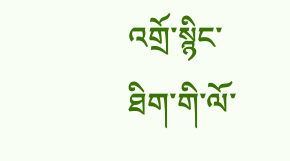འགྲོ་སྙིང་ཐིག་གི་ལོ་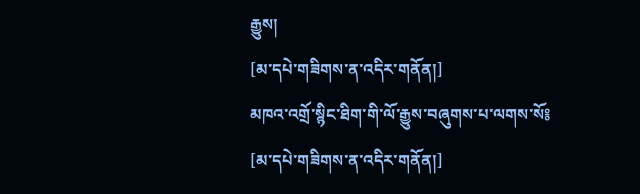རྒྱུས།
[མ་དཔེ་གཟིགས་ན་འདིར་གནོན།]
མཁའ་འགྲོ་སྙིང་ཐིག་གི་ལོ་རྒྱུས་བཞུགས་པ་ལགས་སོ༔
[མ་དཔེ་གཟིགས་ན་འདིར་གནོན།]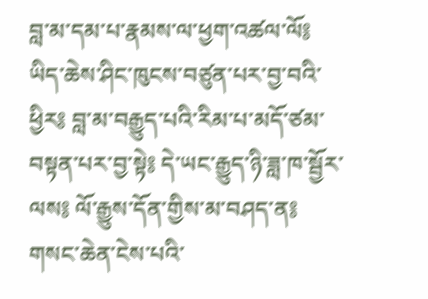བླ་མ་དམ་པ་རྣམས་ལ་ཕྱག་འཚལ་ལོ༔ ཡིད་ཆེས་ཤིང་ཁུངས་བཙུན་པར་བྱ་བའི་ཕྱིར༔ བླ་མ་བརྒྱུད་པའི་རིམ་པ་མདོ་ཙམ་བསྟན་པར་བྱ་སྟེ༔ དེ་ཡང་རྒྱུད་ཉི་ཟླ་ཁ་སྦྱོར་ལས༔ ལོ་རྒྱུས་དོན་གྱིས་མ་བཤད་ན༔ གསང་ཆེན་ངེས་པའི་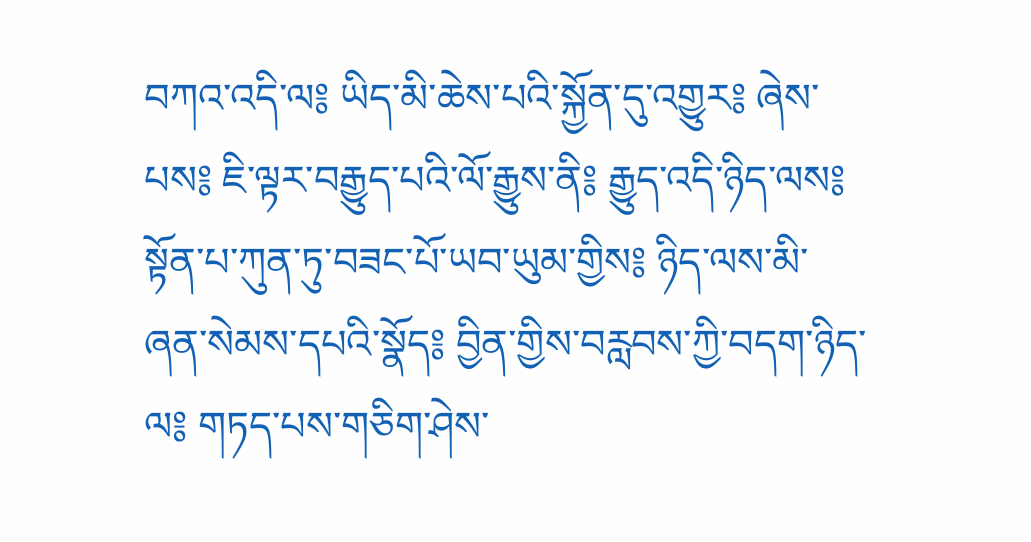བཀའ་འདི་ལ༔ ཡིད་མི་ཆེས་པའི་སྐྱོན་དུ་འགྱུར༔ ཞེས་པས༔ ཇི་ལྟར་བརྒྱུད་པའི་ལོ་རྒྱུས་ནི༔ རྒྱུད་འདི་ཉིད་ལས༔ སྟོན་པ་ཀུན་ཏུ་བཟང་པོ་ཡབ་ཡུམ་གྱིས༔ ཉིད་ལས་མི་ཞན་སེམས་དཔའི་སྣོད༔ བྱིན་གྱིས་བརླབས་ཀྱི་བདག་ཉིད་ལ༔ གཏད་པས་གཅིག་ཤེས་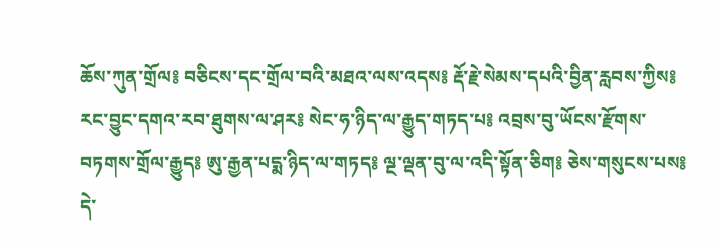ཆོས་ཀུན་གྲོལ༔ བཅིངས་དང་གྲོལ་བའི་མཐའ་ལས་འདས༔ རྡོ་རྗེ་སེམས་དཔའི་བྱིན་རླབས་ཀྱིས༔ རང་བྱུང་དགའ་རབ་ཐུགས་ལ་ཤར༔ སེང་ཧ་ཉིད་ལ་རྒྱུད་གཏད་པ༔ འབྲས་བུ་ཡོངས་རྫོགས་བཏགས་གྲོལ་རྒྱུད༔ ཨུ་རྒྱན་པདྨ་ཉིད་ལ་གཏད༔ ལྔ་ལྡན་བུ་ལ་འདི་སྟོན་ཅིག༔ ཅེས་གསུངས་པས༔ དེ་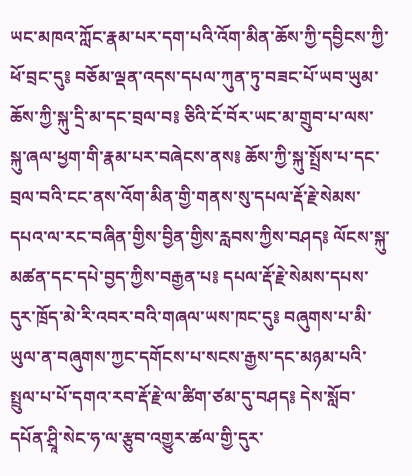ཡང་མཁའ་ཀློང་རྣམ་པར་དག་པའི་འོག་མིན་ཆོས་ཀྱི་དབྱིངས་ཀྱི་ཕོ་བྲང་དུ༔ བཅོམ་ལྡན་འདས་དཔལ་ཀུན་ཏུ་བཟང་པོ་ཡབ་ཡུམ་ཆོས་ཀྱི་སྐུ་དྲི་མ་དང་བྲལ་བ༔ ཅིའི་ངོ་བོར་ཡང་མ་གྲུབ་པ་ལས་སྐུ་ཞལ་ཕྱག་གི་རྣམ་པར་བཞེངས་ནས༔ ཆོས་ཀྱི་སྐུ་སྤྲོས་པ་དང་བྲལ་བའི་ངང་ནས་འོག་མིན་གྱི་གནས་སུ་དཔལ་རྡོ་རྗེ་སེམས་དཔའ་ལ་རང་བཞིན་གྱིས་བྱིན་གྱིས་རླབས་ཀྱིས་བཤད༔ ལོངས་སྐུ་མཚན་དང་དཔེ་བྱད་ཀྱིས་བརྒྱན་པ༔ དཔལ་རྡོ་རྗེ་སེམས་དཔས་དུར་ཁྲོད་མེ་རི་འབར་བའི་གཞལ་ཡས་ཁང་དུ༔ བཞུགས་པ་མི་ཡུལ་ན་བཞུགས་ཀྱང་དགོངས་པ་སངས་རྒྱས་དང་མཉམ་པའི་སྤྲུལ་པ་པོ་དགའ་རབ་རྡོ་རྗེ་ལ་ཚིག་ཙམ་དུ་བཤད༔ དེས་སློབ་དཔོན་ཤྲཱི་སེང་ཧ་ལ་རྩུབ་འགྱུར་ཚལ་གྱི་དུར་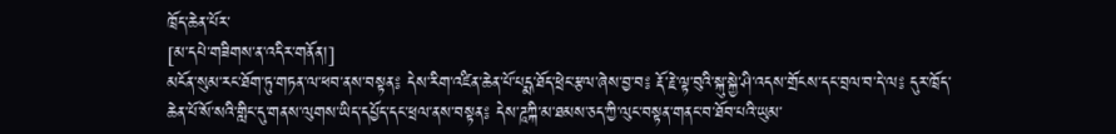ཁྲོད་ཆེན་པོར་
[མ་དཔེ་གཟིགས་ན་འདིར་གནོན།]
མངོན་སུམ་རང་ཐོག་ཏུ་གཏན་ལ་ཕབ་ནས་བསྟན༔ དེས་རིག་འཛིན་ཆེན་པོ་པདྨ་ཐོད་ཕྲེང་རྩལ་ཞེས་བྱ་བ༔ རྡོ་རྗེ་ལྟ་བུའི་སྐུ་སྐྱེ་ཤི་འདས་གྲོངས་དང་བྲལ་བ་དེ་ལ༔ དུར་ཁྲོད་ཆེན་པོ་སོ་སའི་གླིང་དུ་གནས་ལུགས་ཡིད་དཔྱོད་དང་ཕྲལ་ནས་བསྟན༔ དེས་ཌཱཀྐི་མ་ཐམས་ཅད་ཀྱི་ལུང་བསྟན་གནང་བ་ཐོབ་པའི་ཡུམ་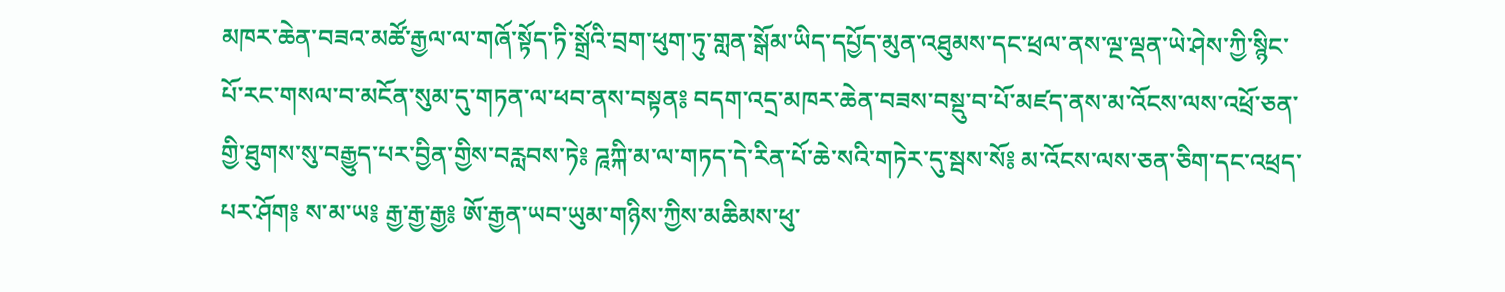མཁར་ཆེན་བཟའ་མཚོ་རྒྱལ་ལ་གཞོ་སྟོད་ཏི་སྒྲོའི་བྲག་ཕུག་ཏུ་གླན་སྒོམ་ཡིད་དཔྱོད་མུན་འཐུམས་དང་ཕྲལ་ནས་ལྔ་ལྡན་ཡེ་ཤེས་ཀྱི་སྙིང་པོ་རང་གསལ་བ་མངོན་སུམ་དུ་གཏན་ལ་ཕབ་ནས་བསྟན༔ བདག་འདྲ་མཁར་ཆེན་བཟས་བསྡུ་བ་པོ་མཛད་ནས་མ་འོངས་ལས་འཕྲོ་ཅན་གྱི་ཐུགས་སུ་བརྒྱུད་པར་བྱིན་གྱིས་བརླབས་ཏེ༔ ཌཱཀྐི་མ་ལ་གཏད་དེ་རིན་པོ་ཆེ་སའི་གཏེར་དུ་སྦས་སོ༔ མ་འོངས་ལས་ཅན་ཅིག་དང་འཕྲད་པར་ཤོག༔ ས་མ་ཡ༔ རྒྱ་རྒྱ་རྒྱ༔ ཨོ་རྒྱན་ཡབ་ཡུམ་གཉིས་ཀྱིས་མཆིམས་ཕུ་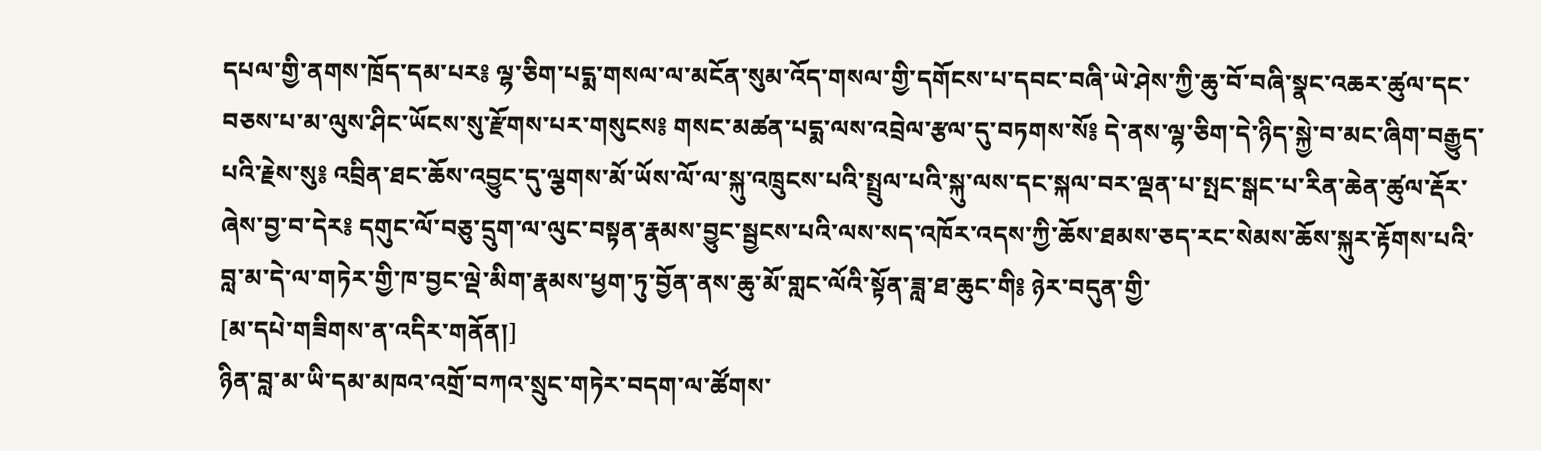དཔལ་གྱི་ནགས་ཁྲོད་དམ་པར༔ ལྷ་ཅིག་པདྨ་གསལ་ལ་མངོན་སུམ་འོད་གསལ་གྱི་དགོངས་པ་དབང་བཞི་ཡེ་ཤེས་ཀྱི་ཆུ་བོ་བཞི་སྣང་འཆར་ཚུལ་དང་བཅས་པ་མ་ལུས་ཤིང་ཡོངས་སུ་རྫོགས་པར་གསུངས༔ གསང་མཚན་པདྨ་ལས་འབྲེལ་རྩལ་དུ་བཏགས་སོ༔ དེ་ནས་ལྷ་ཅིག་དེ་ཉིད་སྐྱེ་བ་མང་ཞིག་བརྒྱུད་པའི་རྗེས་སུ༔ འབྲིན་ཐང་ཆོས་འབྱུང་དུ་ལྕགས་མོ་ཡོས་ལོ་ལ་སྐུ་འཁྲུངས་པའི་སྤྲུལ་པའི་སྐུ་ལས་དང་སྐལ་བར་ལྡན་པ་སྤང་སྒང་པ་རིན་ཆེན་ཚུལ་རྡོར་ཞེས་བྱ་བ་དེར༔ དགུང་ལོ་བཅུ་དྲུག་ལ་ལུང་བསྟན་རྣམས་བྱུང་སྦྱངས་པའི་ལས་སད་འཁོར་འདས་ཀྱི་ཆོས་ཐམས་ཅད་རང་སེམས་ཆོས་སྐུར་རྟོགས་པའི་བླ་མ་དེ་ལ་གཏེར་གྱི་ཁ་བྱང་ལྡེ་མིག་རྣམས་ཕྱག་ཏུ་བྱོན་ནས་ཆུ་མོ་གླང་ལོའི་སྟོན་ཟླ་ཐ་ཆུང་གི༔ ཉེར་བདུན་གྱི་
[མ་དཔེ་གཟིགས་ན་འདིར་གནོན།]
ཉིན་བླ་མ་ཡི་དམ་མཁའ་འགྲོ་བཀའ་སྲུང་གཏེར་བདག་ལ་ཚོགས་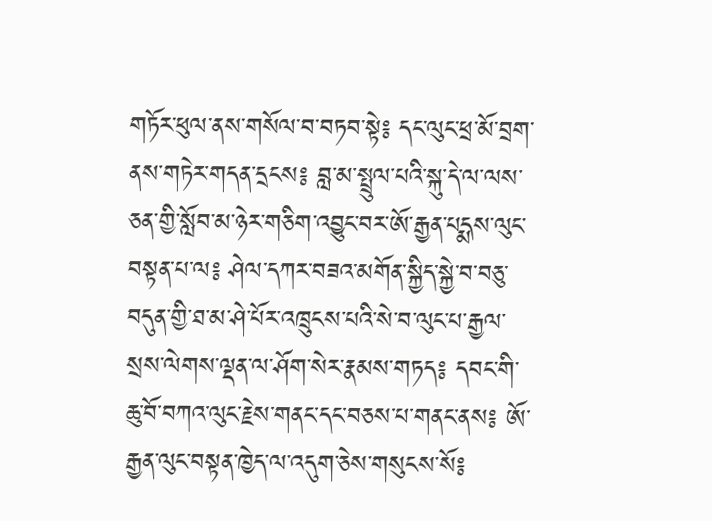གཏོར་ཕུལ་ནས་གསོལ་བ་བཏབ་སྟེ༔ དང་ལུང་ཕྲ་མོ་བྲག་ནས་གཏེར་གདན་དྲངས༔ བླ་མ་སྤྲུལ་པའི་སྐུ་དེ་ལ་ལས་ཅན་གྱི་སློབ་མ་ཉེར་གཅིག་འབྱུང་བར་ཨོ་རྒྱན་པདྨས་ལུང་བསྟན་པ་ལ༔ ཤེལ་དཀར་བཟའ་མགོན་སྐྱིད་སྐྱེ་བ་བཅུ་བདུན་གྱི་ཐ་མ་ཤེ་པོར་འཁྲུངས་པའི་སེ་བ་ལུང་པ་རྒྱལ་སྲས་ལེགས་ལྡན་ལ་ཤོག་སེར་རྣམས་གཏད༔ དབང་གི་ཆུ་བོ་བཀའ་ལུང་རྗེས་གནང་དང་བཅས་པ་གནང་ནས༔ ཨོ་རྒྱན་ལུང་བསྟན་ཁྱེད་ལ་འདུག་ཅེས་གསུངས་སོ༔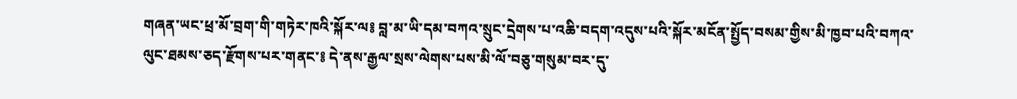གཞན་ཡང་ཕྲ་མོ་བྲག་གི་གཏེར་ཁའི་སྐོར་ལ༔ བླ་མ་ཡི་དམ་བཀའ་སྲུང་དྲེགས་པ་འཆི་བདག་འདུས་པའི་སྐོར་མངོན་སྤྱོད་བསམ་གྱིས་མི་ཁྱབ་པའི་བཀའ་ལུང་ཐམས་ཅད་རྫོགས་པར་གནང་༔ དེ་ནས་རྒྱལ་སྲས་ལེགས་པས་མི་ལོ་བཅུ་གསུམ་བར་དུ་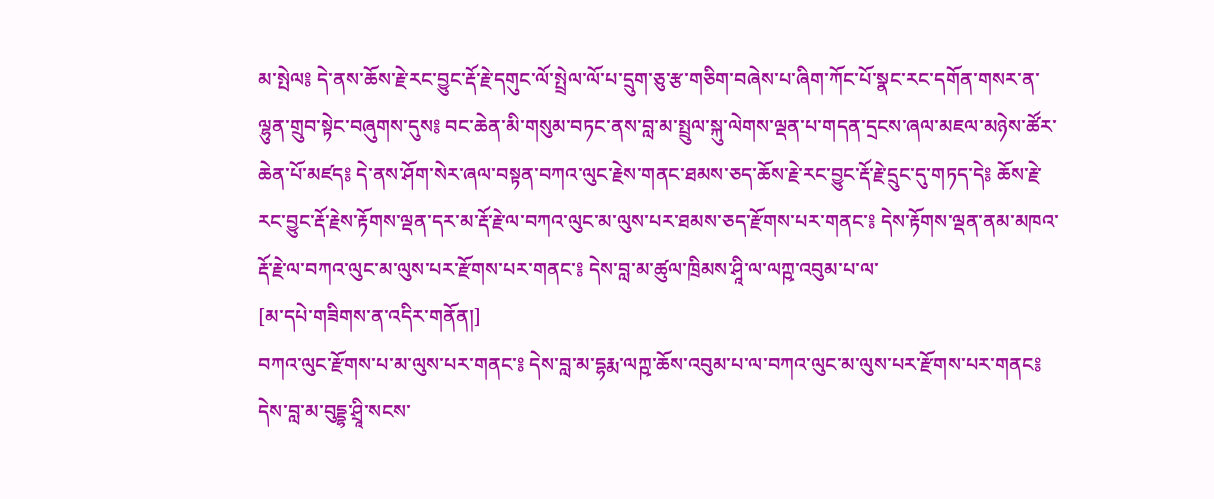མ་སྤེལ༔ དེ་ནས་ཆོས་རྗེ་རང་བྱུང་རྡོ་རྗེ་དགུང་ལོ་སྤྲེལ་ལོ་པ་དྲུག་ཅུ་རྩ་གཅིག་བཞེས་པ་ཞིག་ཀོང་པོ་སྣང་རང་དགོན་གསར་ན་ལྷུན་གྲུབ་སྟེང་བཞུགས་དུས༔ བང་ཆེན་མི་གསུམ་བཏང་ནས་བླ་མ་སྤྲུལ་སྐུ་ལེགས་ལྡན་པ་གདན་དྲངས་ཞལ་མཇལ་མཉེས་ཚོར་ཆེན་པོ་མཛད༔ དེ་ནས་ཤོག་སེར་ཞལ་བསྟན་བཀའ་ལུང་རྗེས་གནང་ཐམས་ཅད་ཆོས་རྗེ་རང་བྱུང་རྡོ་རྗེ་དྲུང་དུ་གཏད་དེ༔ ཆོས་རྗེ་རང་བྱུང་རྡོ་རྗེས་རྟོགས་ལྡན་དར་མ་རྡོ་རྗེ་ལ་བཀའ་ལུང་མ་ལུས་པར་ཐམས་ཅད་རྫོགས་པར་གནང་༔ དེས་རྟོགས་ལྡན་ནམ་མཁའ་རྡོ་རྗེ་ལ་བཀའ་ལུང་མ་ལུས་པར་རྫོགས་པར་གནང་༔ དེས་བླ་མ་ཚུལ་ཁྲིམས་ཤཱི་ལ་ལཀྵ་འབུམ་པ་ལ་
[མ་དཔེ་གཟིགས་ན་འདིར་གནོན།]
བཀའ་ལུང་རྫོགས་པ་མ་ལུས་པར་གནང་༔ དེས་བླ་མ་དྷརྨ་ལཀྵ་ཆོས་འབུམ་པ་ལ་བཀའ་ལུང་མ་ལུས་པར་རྫོགས་པར་གནང༔ དེས་བླ་མ་བུདྡྷ་ཤྲཱི་སངས་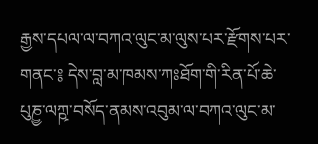རྒྱས་དཔལ་ལ་བཀའ་ལུང་མ་ལུས་པར་རྫོགས་པར་གནང་༔ དེས་བླ་མ་ཁམས་ཀཿཐོག་གི་རིན་པོ་ཆེ་པུཎྱ་ལཀྵ་བསོད་ནམས་འབུམ་ལ་བཀའ་ལུང་མ་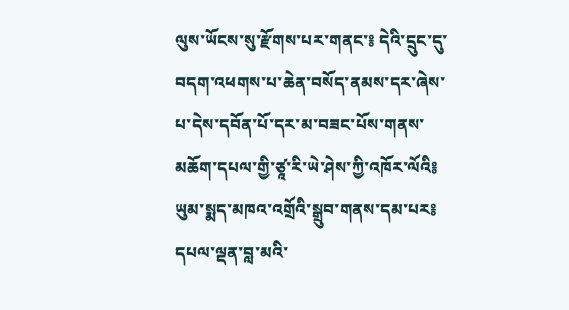ལུས་ཡོངས་སུ་རྫོགས་པར་གནང་༔ དེའི་དྲུང་དུ་བདག་འཕགས་པ་ཆེན་བསོད་ནམས་དར་ཞེས་པ་དེས་དབོན་པོ་དར་མ་བཟང་པོས་གནས་མཆོག་དཔལ་གྱི་ཙཱ་རི་ཡེ་ཤེས་ཀྱི་འཁོར་ལོའི༔ ཡུམ་སྨད་མཁའ་འགྲོའི་སྒྲུབ་གནས་དམ་པར༔ དཔལ་ལྡན་བླ་མའི་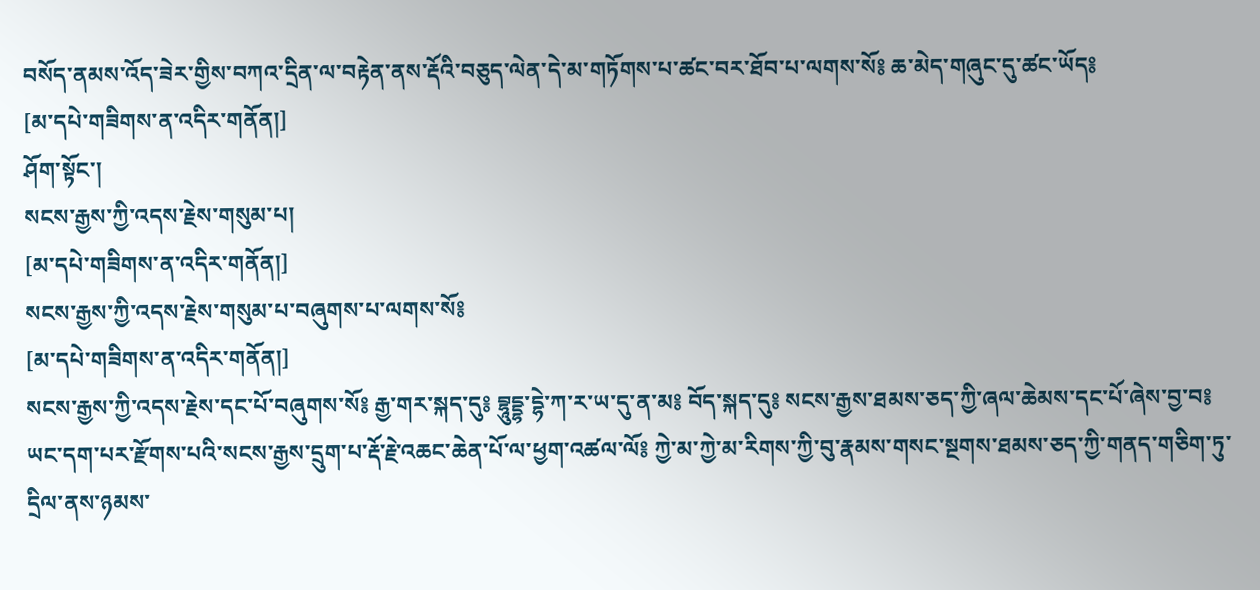བསོད་ནམས་འོད་ཟེར་གྱིས་བཀའ་དྲིན་ལ་བརྟེན་ནས་རྡོའི་བཅུད་ལེན་དེ་མ་གཏོགས་པ་ཚང་བར་ཐོབ་པ་ལགས་སོ༔ ཆ་མེད་གཞུང་དུ་ཚང་ཡོད༔
[མ་དཔེ་གཟིགས་ན་འདིར་གནོན།]
ཤོག་སྟོང་།
སངས་རྒྱས་ཀྱི་འདས་རྗེས་གསུམ་པ།
[མ་དཔེ་གཟིགས་ན་འདིར་གནོན།]
སངས་རྒྱས་ཀྱི་འདས་རྗེས་གསུམ་པ་བཞུགས་པ་ལགས་སོ༔
[མ་དཔེ་གཟིགས་ན་འདིར་གནོན།]
སངས་རྒྱས་ཀྱི་འདས་རྗེས་དང་པོ་བཞུགས་སོ༔ རྒྱ་གར་སྐད་དུ༔ བྷཱུདྡྷ་དྷེ་ཀ་ར་ཡ་དུ་ན་མ༔ བོད་སྐད་དུ༔ སངས་རྒྱས་ཐམས་ཅད་ཀྱི་ཞལ་ཆེམས་དང་པོ་ཞེས་བྱ་བ༔ ཡང་དག་པར་རྫོགས་པའི་སངས་རྒྱས་དྲུག་པ་རྡོ་རྗེ་འཆང་ཆེན་པོ་ལ་ཕྱག་འཚལ་ལོ༔ ཀྱེ་མ་ཀྱེ་མ་རིགས་ཀྱི་བུ་རྣམས་གསང་སྔགས་ཐམས་ཅད་ཀྱི་གནད་གཅིག་ཏུ་དྲིལ་ནས་ཉམས་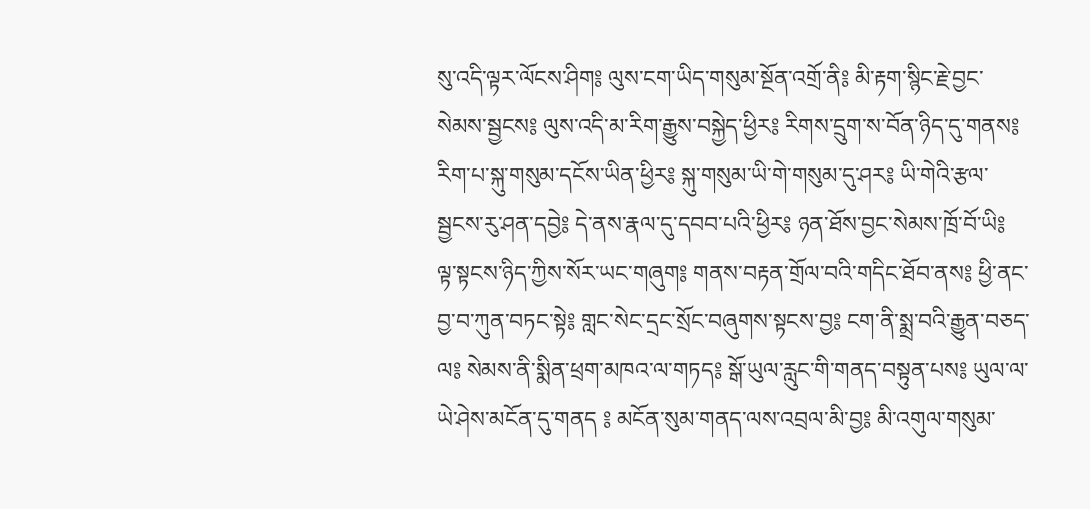སུ་འདི་ལྟར་ལོངས་ཤིག༔ ལུས་ངག་ཡིད་གསུམ་སྔོན་འགྲོ་ནི༔ མི་རྟག་སྙིང་རྗེ་བྱང་སེམས་སྦྱངས༔ ལུས་འདི་མ་རིག་རྒྱུས་བསྐྱེད་ཕྱིར༔ རིགས་དྲུག་ས་བོན་ཉིད་དུ་གནས༔ རིག་པ་སྐུ་གསུམ་དངོས་ཡིན་ཕྱིར༔ སྐུ་གསུམ་ཡི་གེ་གསུམ་དུ་ཤར༔ ཡི་གེའི་རྩལ་སྦྱངས་རུ་ཤན་དབྱེ༔ དེ་ནས་རྣལ་དུ་དབབ་པའི་ཕྱིར༔ ཉན་ཐོས་བྱང་སེམས་ཁྲོ་བོ་ཡི༔ ལྟ་སྟངས་ཉིད་ཀྱིས་སོར་ཡང་གཞུག༔ གནས་བརྟན་གྲོལ་བའི་གདིང་ཐོབ་ནས༔ ཕྱི་ནང་བྱ་བ་ཀུན་བཏང་སྟེ༔ གླང་སེང་དྲང་སྲོང་བཞུགས་སྟངས་བྱ༔ ངག་ནི་སྨྲ་བའི་རྒྱུན་བཅད་ལ༔ སེམས་ནི་སྨིན་ཕྲག་མཁའ་ལ་གཏད༔ སྒོ་ཡུལ་རླུང་གི་གནད་བསྟུན་པས༔ ཡུལ་ལ་ཡེ་ཤེས་མངོན་དུ་གནད ༔ མངོན་སུམ་གནད་ལས་འབྲལ་མི་བྱ༔ མི་འགུལ་གསུམ་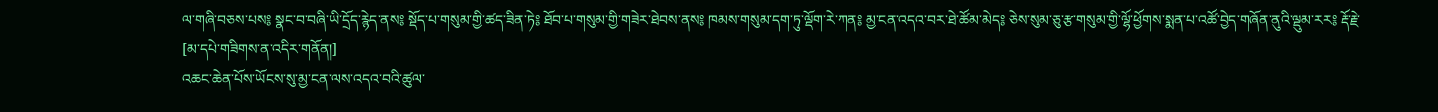ལ་གཞི་བཅས་པས༔ སྣང་བ་བཞི་ཡི་དྲོད་རྙེད་ནས༔ སྡོད་པ་གསུམ་གྱི་ཚད་ཟིན་ཏེ༔ ཐོབ་པ་གསུམ་གྱི་གཟེར་ཐེབས་ནས༔ ཁམས་གསུམ་དག་ཏུ་ལྡོག་རེ་ཀན༔ མྱ་ངན་འདའ་བར་ཐེ་ཚོམ་མེད༔ ཅེས་སུམ་ཅུ་རྩ་གསུམ་གྱི་ལྷོ་ཕྱོགས་སྨན་པ་འཚོ་བྱེད་གཞོན་ནུའི་ལྡུམ་རར༔ རྡོ་རྗེ་
[མ་དཔེ་གཟིགས་ན་འདིར་གནོན།]
འཆང་ཆེན་པོས་ཡོངས་སུ་མྱ་ངན་ལས་འདའ་བའི་ཚུལ་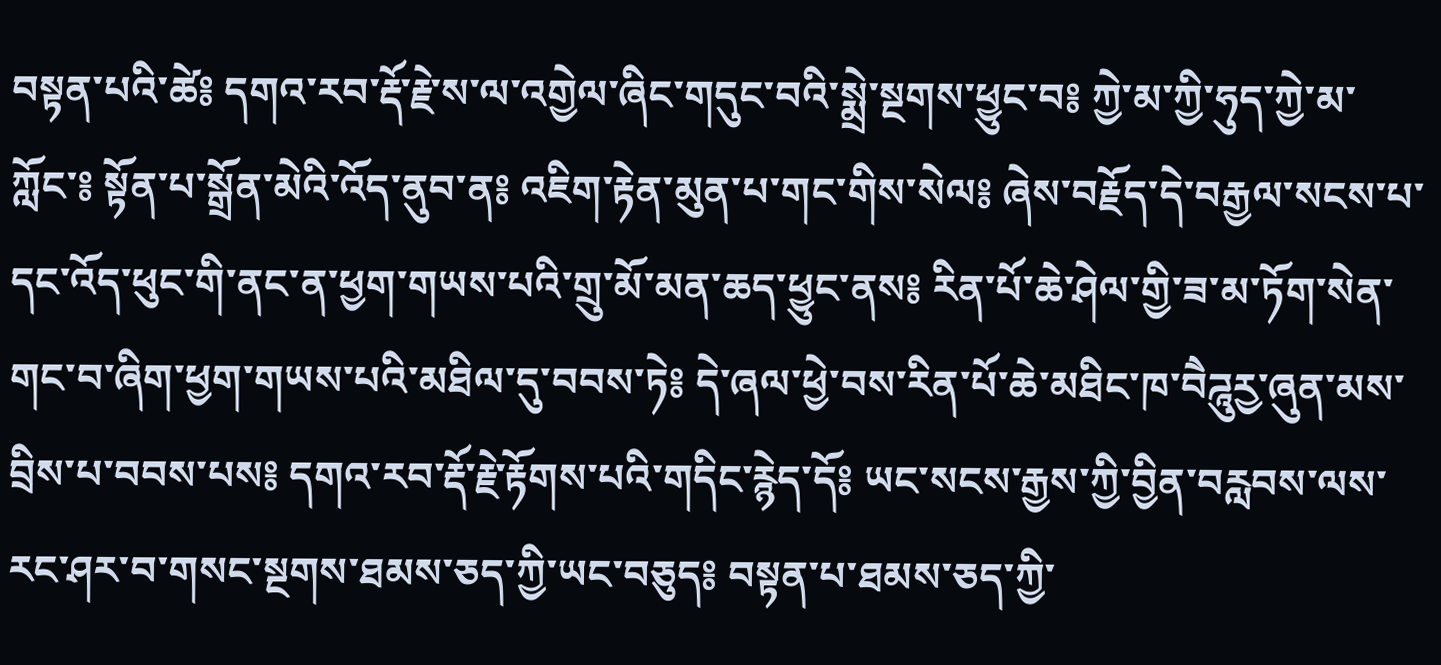བསྟན་པའི་ཚེ༔ དགའ་རབ་རྡོ་རྗེ་ས་ལ་འགྱེལ་ཞིང་གདུང་བའི་སྨྲེ་སྔགས་ཕྱུང་བ༔ ཀྱེ་མ་ཀྱི་ཧུད་ཀྱེ་མ་ཀློང་༔ སྟོན་པ་སྒྲོན་མེའི་འོད་ནུབ་ན༔ འཇིག་རྟེན་མུན་པ་གང་གིས་སེལ༔ ཞེས་བརྗོད་དེ་བརྒྱལ་སངས་པ་དང་འོད་ཕུང་གི་ནང་ན་ཕྱག་གཡས་པའི་གྲུ་མོ་མན་ཆད་ཕྱུང་ནས༔ རིན་པོ་ཆེ་ཤེལ་གྱི་ཟ་མ་ཏོག་སེན་གང་བ་ཞིག་ཕྱག་གཡས་པའི་མཐིལ་དུ་བབས་ཏེ༔ དེ་ཞལ་ཕྱེ་བས་རིན་པོ་ཆེ་མཐིང་ཁ་བཻཌཱུཪྱ་ཞུན་མས་བྲིས་པ་བབས་པས༔ དགའ་རབ་རྡོ་རྗེ་རྟོགས་པའི་གདིང་རྙེད་དོ༔ ཡང་སངས་རྒྱས་ཀྱི་བྱིན་བརླབས་ལས་རང་ཤར་བ་གསང་སྔགས་ཐམས་ཅད་ཀྱི་ཡང་བཅུད༔ བསྟན་པ་ཐམས་ཅད་ཀྱི་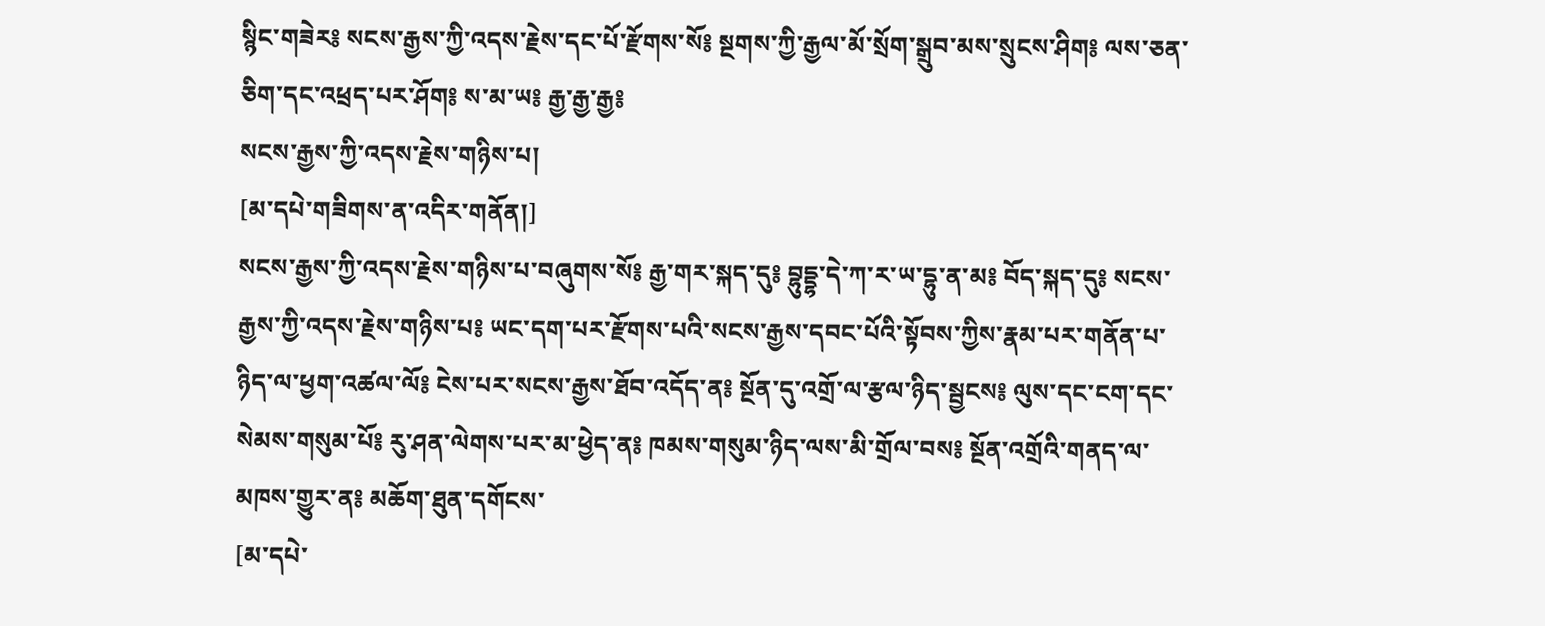སྙིང་གཟེར༔ སངས་རྒྱས་ཀྱི་འདས་རྗེས་དང་པོ་རྫོགས་སོ༔ སྔགས་ཀྱི་རྒྱལ་མོ་སྲོག་སྒྲུབ་མས་སྲུངས་ཤིག༔ ལས་ཅན་ཅིག་དང་འཕྲད་པར་ཤོག༔ ས་མ་ཡ༔ རྒྱ་རྒྱ་རྒྱ༔
སངས་རྒྱས་ཀྱི་འདས་རྗེས་གཉིས་པ།
[མ་དཔེ་གཟིགས་ན་འདིར་གནོན།]
སངས་རྒྱས་ཀྱི་འདས་རྗེས་གཉིས་པ་བཞུགས་སོ༔ རྒྱ་གར་སྐད་དུ༔ བྷུདྡྷ་དེ་ཀ་ར་ཡ་དྷུ་ན་མ༔ བོད་སྐད་དུ༔ སངས་རྒྱས་ཀྱི་འདས་རྗེས་གཉིས་པ༔ ཡང་དག་པར་རྫོགས་པའི་སངས་རྒྱས་དབང་པོའི་སྟོབས་ཀྱིས་རྣམ་པར་གནོན་པ་ཉིད་ལ་ཕྱག་འཚལ་ལོ༔ ངེས་པར་སངས་རྒྱས་ཐོབ་འདོད་ན༔ སྔོན་དུ་འགྲོ་ལ་རྩལ་ཉིད་སྦྱངས༔ ལུས་དང་ངག་དང་སེམས་གསུམ་པོ༔ རུ་ཤན་ལེགས་པར་མ་ཕྱེད་ན༔ ཁམས་གསུམ་ཉིད་ལས་མི་གྲོལ་བས༔ སྔོན་འགྲོའི་གནད་ལ་མཁས་གྱུར་ན༔ མཆོག་ཐུན་དགོངས་
[མ་དཔེ་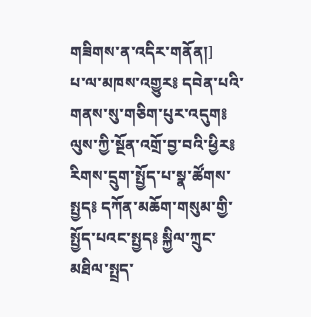གཟིགས་ན་འདིར་གནོན།]
པ་ལ་མཁས་འགྱུར༔ དབེན་པའི་གནས་སུ་གཅིག་པུར་འདུག༔ ལུས་ཀྱི་སྔོན་འགྲོ་བྱ་བའི་ཕྱིར༔ རིགས་དྲུག་སྤྱོད་པ་སྣ་ཚོགས་སྤྱད༔ དཀོན་མཆོག་གསུམ་གྱི་སྤྱོད་པའང་སྤྱད༔ སྐྱིལ་ཀྲུང་མཐིལ་སྤྲད་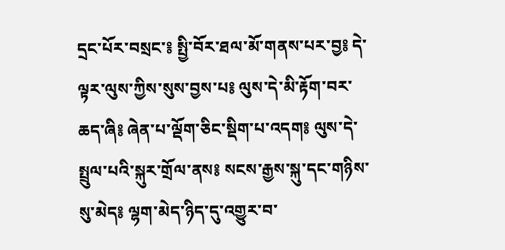དྲང་པོར་བསྲང་༔ སྤྱི་བོར་ཐལ་མོ་གནས་པར་བྱ༔ དེ་ལྟར་ལུས་ཀྱིས་སུས་བྱས་པ༔ ལུས་དེ་མི་རྟོག་བར་ཆད་ཞི༔ ཞེན་པ་ལྡོག་ཅིང་སྡིག་པ་འདག༔ ལུས་དེ་སྤྲུལ་པའི་སྐུར་གྲོལ་ནས༔ སངས་རྒྱས་སྐུ་དང་གཉིས་སུ་མེད༔ ལྷག་མེད་ཉིད་དུ་འགྱུར་བ་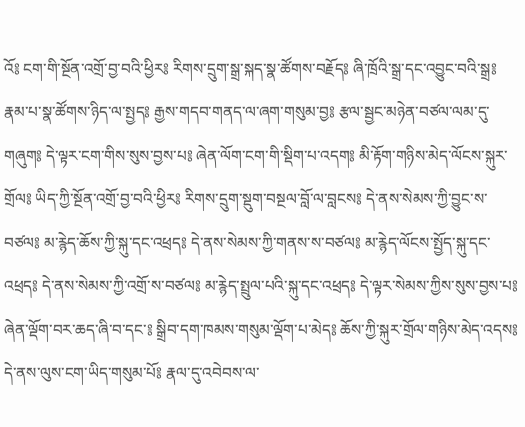འོ༔ ངག་གི་སྔོན་འགྲོ་བྱ་བའི་ཕྱིར༔ རིགས་དྲུག་སྒྲ་སྐད་སྣ་ཚོགས་བརྗོད༔ ཞི་ཁྲོའི་སྒྲ་དང་འབྱུང་བའི་སྒྲ༔ རྣམ་པ་སྣ་ཚོགས་ཉིད་ལ་སྤྱད༔ རྒྱས་གདབ་གནད་ལ་ཞག་གསུམ་བྱ༔ རྩལ་སྦྱང་མཉེན་བཙལ་ལམ་དུ་གཞུག༔ དེ་ལྟར་ངག་གིས་སུས་བྱས་པ༔ ཞེན་ལོག་ངག་གི་སྡིག་པ་འདག༔ མི་རྟོག་གཉིས་མེད་ལོངས་སྐུར་གྲོལ༔ ཡིད་ཀྱི་སྔོན་འགྲོ་བྱ་བའི་ཕྱིར༔ རིགས་དྲུག་སྡུག་བསྔལ་བློ་ལ་བླངས༔ དེ་ནས་སེམས་ཀྱི་བྱུང་ས་བཙལ༔ མ་རྙེད་ཆོས་ཀྱི་སྐུ་དང་འཕྲད༔ དེ་ནས་སེམས་ཀྱི་གནས་ས་བཙལ༔ མ་རྙེད་ལོངས་སྤྱོད་སྐུ་དང་འཕྲད༔ དེ་ནས་སེམས་ཀྱི་འགྲོ་ས་བཙལ༔ མ་རྙེད་སྤྲུལ་པའི་སྐུ་དང་འཕྲད༔ དེ་ལྟར་སེམས་ཀྱིས་སུས་བྱས་པ༔ ཞེན་ལྡོག་བར་ཆད་ཞི་བ་དང་༔ སྒྲིབ་དག་ཁམས་གསུམ་ལྡོག་པ་མེད༔ ཆོས་ཀྱི་སྐུར་གྲོལ་གཉིས་མེད་འདས༔ དེ་ནས་ལུས་ངག་ཡིད་གསུམ་པོ༔ རྣལ་དུ་འབེབས་ལ་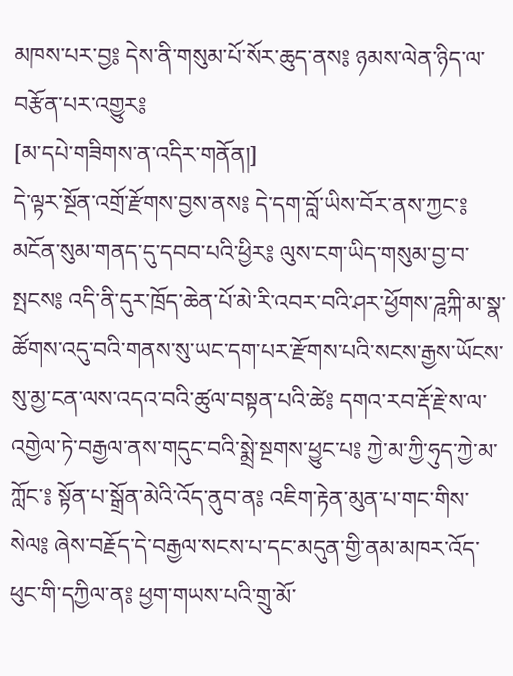མཁས་པར་བྱ༔ དེས་ནི་གསུམ་པོ་སོར་ཆུད་ནས༔ ཉམས་ལེན་ཉིད་ལ་བརྩོན་པར་འགྱུར༔
[མ་དཔེ་གཟིགས་ན་འདིར་གནོན།]
དེ་ལྟར་སྔོན་འགྲོ་རྫོགས་བྱས་ནས༔ དེ་དག་བློ་ཡིས་བོར་ནས་ཀྱང་༔ མངོན་སུམ་གནད་དུ་དབབ་པའི་ཕྱིར༔ ལུས་ངག་ཡིད་གསུམ་བྱ་བ་སྤངས༔ འདི་ནི་དུར་ཁྲོད་ཆེན་པོ་མེ་རི་འབར་བའི་ཤར་ཕྱོགས་ཌཱཀྐི་མ་སྣ་ཚོགས་འདུ་བའི་གནས་སུ་ཡང་དག་པར་རྫོགས་པའི་སངས་རྒྱས་ཡོངས་སུ་མྱ་ངན་ལས་འདའ་བའི་ཚུལ་བསྟན་པའི་ཚེ༔ དགའ་རབ་རྡོ་རྗེ་ས་ལ་འགྱེལ་ཏེ་བརྒྱལ་ནས་གདུང་བའི་སྨྲེ་སྔགས་ཕྱུང་པ༔ ཀྱེ་མ་ཀྱི་ཧུད་ཀྱེ་མ་ཀློང་༔ སྟོན་པ་སྒྲོན་མེའི་འོད་ནུབ་ན༔ འཇིག་རྟེན་མུན་པ་གང་གིས་སེལ༔ ཞེས་བརྗོད་དེ་བརྒྱལ་སངས་པ་དང་མདུན་གྱི་ནམ་མཁར་འོད་ཕུང་གི་དཀྱིལ་ན༔ ཕྱག་གཡས་པའི་གྲུ་མོ་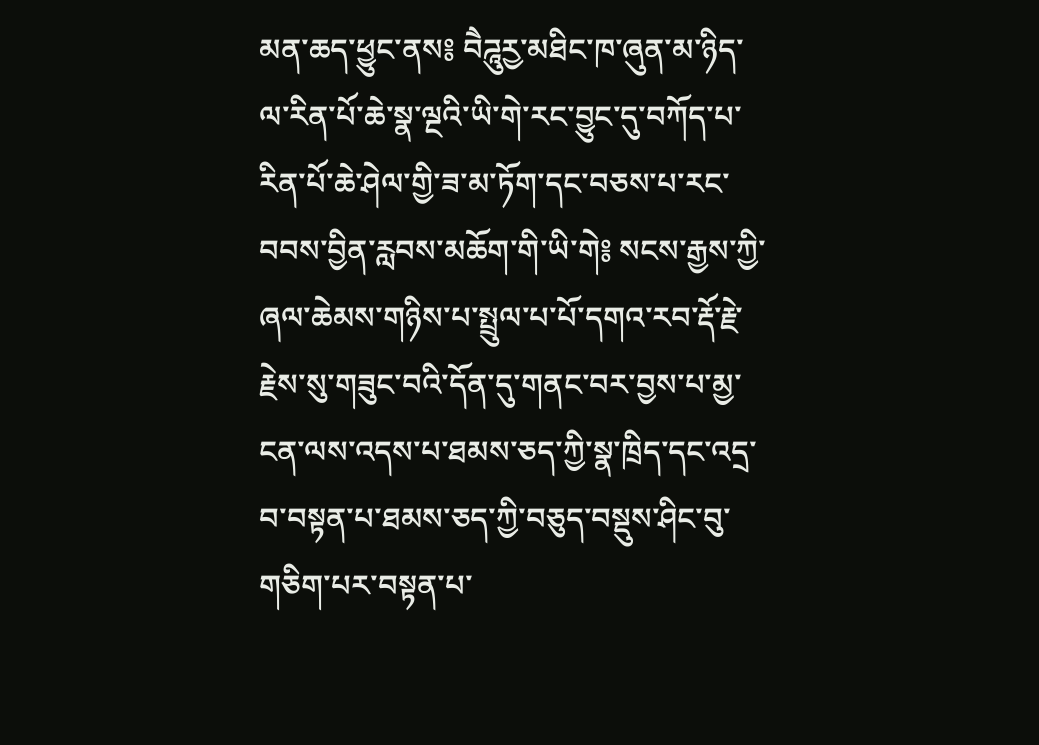མན་ཆད་ཕྱུང་ནས༔ བཻཌཱུཪྱ་མཐིང་ཁ་ཞུན་མ་ཉིད་ལ་རིན་པོ་ཆེ་སྣ་ལྔའི་ཡི་གེ་རང་བྱུང་དུ་བཀོད་པ་རིན་པོ་ཆེ་ཤེལ་གྱི་ཟ་མ་ཏོག་དང་བཅས་པ་རང་བབས་བྱིན་རླབས་མཆོག་གི་ཡི་གེ༔ སངས་རྒྱས་ཀྱི་ཞལ་ཆེམས་གཉིས་པ་སྤྲུལ་པ་པོ་དགའ་རབ་རྡོ་རྗེ་རྗེས་སུ་གཟུང་བའི་དོན་དུ་གནང་བར་བྱས་པ་མྱ་ངན་ལས་འདས་པ་ཐམས་ཅད་ཀྱི་སྣ་ཁྲིད་དང་འདྲ་བ་བསྟན་པ་ཐམས་ཅད་ཀྱི་བཅུད་བསྡུས་ཤིང་བུ་གཅིག་པར་བསྟན་པ་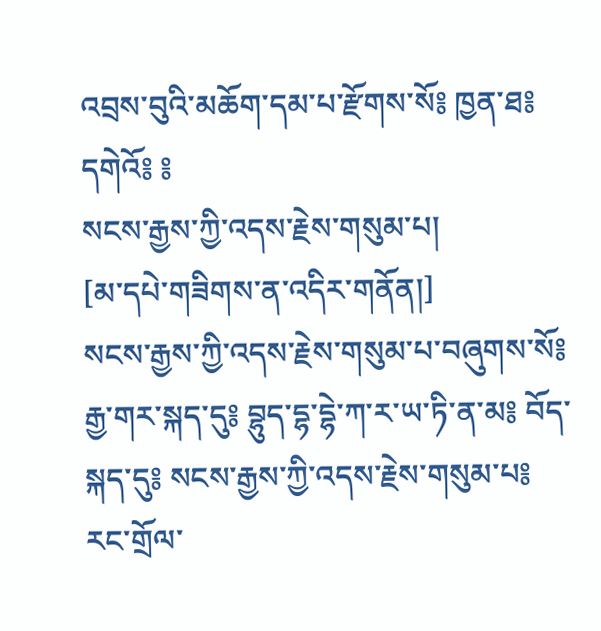འབྲས་བུའི་མཆོག་དམ་པ་རྫོགས་སོ༔ ཁྱན་ཐ༔ དགེའོ༔ ༔
སངས་རྒྱས་ཀྱི་འདས་རྗེས་གསུམ་པ།
[མ་དཔེ་གཟིགས་ན་འདིར་གནོན།]
སངས་རྒྱས་ཀྱི་འདས་རྗེས་གསུམ་པ་བཞུགས་སོ༔ རྒྱ་གར་སྐད་དུ༔ བྷུད་དྷ་དྷེ་ཀ་ར་ཡ་ཏི་ན་མ༔ བོད་སྐད་དུ༔ སངས་རྒྱས་ཀྱི་འདས་རྗེས་གསུམ་པ༔ རང་གྲོལ་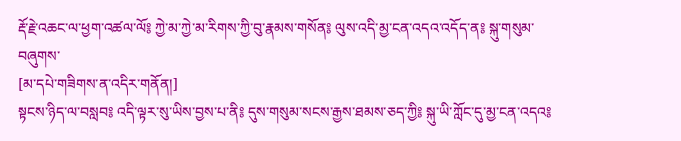རྡོ་རྗེ་འཆང་ལ་ཕྱག་འཚལ་ལོ༔ ཀྱེ་མ་ཀྱེ་མ་རིགས་ཀྱི་བུ་རྣམས་གསོན༔ ལུས་འདི་མྱ་ངན་འདའ་འདོད་ན༔ སྐུ་གསུམ་བཞུགས་
[མ་དཔེ་གཟིགས་ན་འདིར་གནོན།]
སྟངས་ཉིད་ལ་བསླབ༔ འདི་ལྟར་སུ་ཡིས་བྱས་པ་ནི༔ དུས་གསུམ་སངས་རྒྱས་ཐམས་ཅད་ཀྱི༔ སྐུ་ཡི་ཀློང་དུ་མྱ་ངན་འདའ༔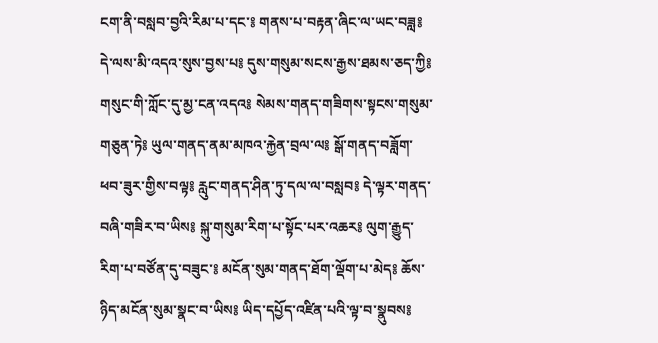ངག་ནི་བསླབ་བྱའི་རིམ་པ་དང་༔ གནས་པ་བརྟན་ཞིང་ལ་ཡང་བཟླ༔ དེ་ལས་མི་འདའ་སུས་བྱས་པ༔ དུས་གསུམ་སངས་རྒྱས་ཐམས་ཅད་ཀྱི༔ གསུང་གི་ཀློང་དུ་མྱ་ངན་འདའ༔ སེམས་གནད་གཟིགས་སྟངས་གསུམ་གཅུན་ཏེ༔ ཡུལ་གནད་ནམ་མཁའ་རྐྱེན་བྲལ་ལ༔ སྒོ་གནད་བཟློག་ཕབ་ཟུར་གྱིས་བལྟ༔ རླུང་གནད་ཤིན་ཏུ་དལ་ལ་བསླབ༔ དེ་ལྟར་གནད་བཞི་གཟིར་བ་ཡིས༔ སྐུ་གསུམ་རིག་པ་སྟོང་པར་འཆར༔ ལུག་རྒྱུད་རིག་པ་བཙོན་དུ་བཟུང་༔ མངོན་སུམ་གནད་ཐོག་ལྡོག་པ་མེད༔ ཆོས་ཉིད་མངོན་སུམ་སྣང་བ་ཡིས༔ ཡིད་དཔྱོད་འཛིན་པའི་ལྟ་བ་སྣུབས༔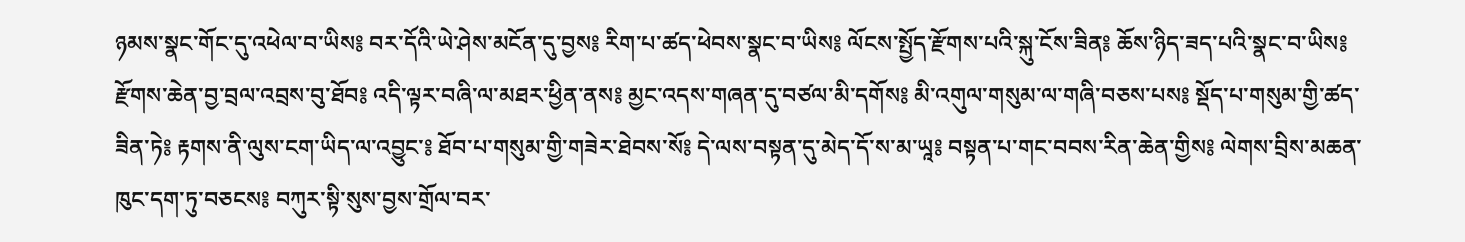ཉམས་སྣང་གོང་དུ་འཕེལ་བ་ཡིས༔ བར་དོའི་ཡེ་ཤེས་མངོན་དུ་བྱས༔ རིག་པ་ཚད་ཕེབས་སྣང་བ་ཡིས༔ ལོངས་སྤྱོད་རྫོགས་པའི་སྐུ་ངོས་ཟིན༔ ཆོས་ཉིད་ཟད་པའི་སྣང་བ་ཡིས༔ རྫོགས་ཆེན་བྱ་བྲལ་འབྲས་བུ་ཐོབ༔ འདི་ལྟར་བཞི་ལ་མཐར་ཕྱིན་ནས༔ མྱང་འདས་གཞན་དུ་བཙལ་མི་དགོས༔ མི་འགུལ་གསུམ་ལ་གཞི་བཅས་པས༔ སྡོད་པ་གསུམ་གྱི་ཚད་ཟིན་ཏེ༔ རྟགས་ནི་ལུས་ངག་ཡིད་ལ་འབྱུང་༔ ཐོབ་པ་གསུམ་གྱི་གཟེར་ཐེབས་སོ༔ དེ་ལས་བསྟན་དུ་མེད་དོ་ས་མ་ཡཱ༔ བསྟན་པ་གང་བབས་རིན་ཆེན་གྱིས༔ ལེགས་བྲིས་མཆན་ཁུང་དག་ཏུ་བཅངས༔ བཀུར་སྟི་སུས་བྱས་གྲོལ་བར་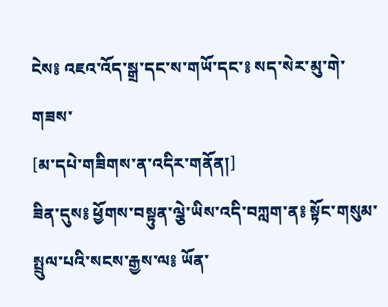ངེས༔ འཇའ་འོད་སྒྲ་དང་ས་གཡོ་དང་༔ སད་སེར་མུ་གེ་གཟས་
[མ་དཔེ་གཟིགས་ན་འདིར་གནོན།]
ཟིན་དུས༔ ཕྱོགས་བསྟུན་ལྕེ་ཡིས་འདི་བཀླག་ན༔ སྟོང་གསུམ་སྤྲུལ་པའི་སངས་རྒྱས་ལ༔ ཡོན་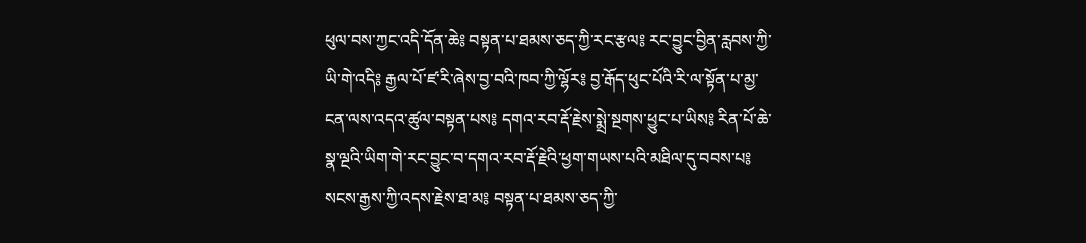ཕུལ་བས་ཀྱང་འདི་དོན་ཆེ༔ བསྟན་པ་ཐམས་ཅད་ཀྱི་རང་རྩལ༔ རང་བྱུང་བྱིན་རླབས་ཀྱི་ཡི་གེ་འདི༔ རྒྱལ་པོ་ཛ་རི་ཞེས་བྱ་བའི་ཁབ་ཀྱི་ལྷོར༔ བྱ་རྒོད་ཕུང་པོའི་རི་ལ་སྟོན་པ་མྱ་ངན་ལས་འདའ་ཚུལ་བསྟན་པས༔ དགའ་རབ་རྡོ་རྗེས་སྨྲེ་སྔགས་ཕྱུང་པ་ཡིས༔ རིན་པོ་ཆེ་སྣ་ལྔའི་ཡིག་གེ་རང་བྱུང་བ་དགའ་རབ་རྡོ་རྗེའི་ཕྱག་གཡས་པའི་མཐིལ་དུ་བབས་པ༔ སངས་རྒྱས་ཀྱི་འདས་རྗེས་ཐ་མ༔ བསྟན་པ་ཐམས་ཅད་ཀྱི་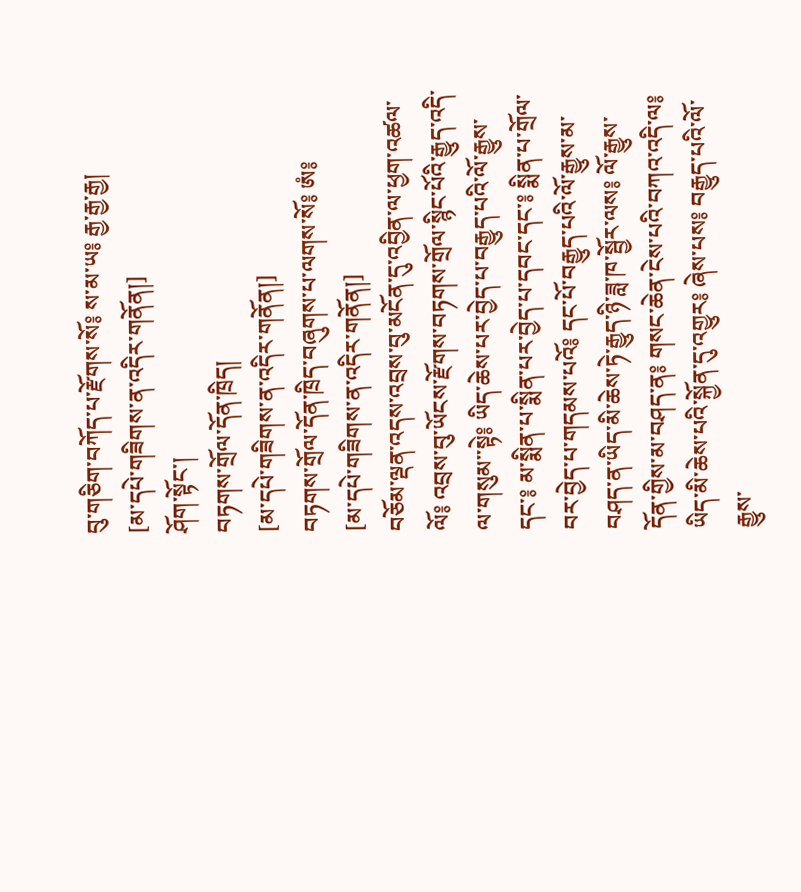བུ་གཅིག་བཀོད་པ་རྫོགས་སོ༔ ས་མ་ཡ༔ རྒྱ་རྒྱ་རྒྱ།
[མ་དཔེ་གཟིགས་ན་འདིར་གནོན།]
ཤོག་སྟོང་།
བཏགས་གྲོལ་དོན་ཁྲིད།
[མ་དཔེ་གཟིགས་ན་འདིར་གནོན།]
བཏགས་གྲོལ་དོན་ཁྲིད་བཞུགས་པ་ལགས་སོ༔ ཨཾ༔
[མ་དཔེ་གཟིགས་ན་འདིར་གནོན།]
བཅོམ་ལྡན་འདས་འབྲས་བུ་མངོན་དུ་འབྱིན་ལ་ཕྱག་འཚལ་ལོ༔ འབྲས་བུ་ཡོངས་རྫོགས་བཏགས་གྲོལ་སྙིང་པོའི་རྒྱུད་འདི་ལ་གསུམ་་སྟེ༔ ཡིད་ཆེས་པར་བྱེད་པ་བརྒྱུད་པའི་ལོ་རྒྱུས་དང་༔ མ་སྨིན་པ་སྨིན་པར་བྱེད་པ་དབང་དང་༔ སྨིན་པ་གྲོལ་བར་བྱེད་པ་གདམས་པའོ༔ དང་པོ་བརྒྱུད་པའི་ལོ་རྒྱུས་མ་བཤད་ན་ཡིད་མི་ཆེས་ཏེ་རྒྱུད་ཉི་ཟླ་ཁ་སྦྱོར་ལས༔ ལོ་རྒྱུས་དོན་གྱིས་མ་བཤད་ན༔ གསང་ཆེན་ངེས་པའི་བཀའ་འདི་ལ༔ ཡིད་མི་ཆེས་པའི་སྐྱོན་དུ་འགྱུར༔ ཞེས་པས༔ བརྒྱུད་པའི་ལོ་རྒྱུས་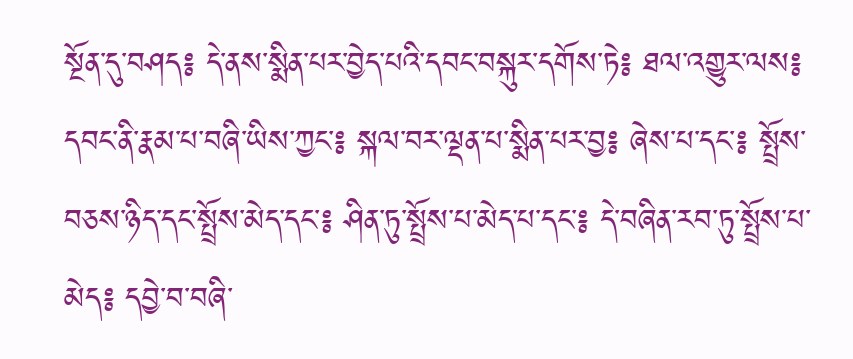སྔོན་དུ་བཤད༔ དེ་ནས་སྨིན་པར་བྱེད་པའི་དབང་བསྐུར་དགོས་ཏེ༔ ཐལ་འགྱུར་ལས༔ དབང་ནི་རྣམ་པ་བཞི་ཡིས་ཀྱང་༔ སྐལ་བར་ལྡན་པ་སྨིན་པར་བྱ༔ ཞེས་པ་དང་༔ སྤྲོས་བཅས་ཉིད་དང་སྤྲོས་མེད་དང་༔ ཤིན་ཏུ་སྤྲོས་པ་མེད་པ་དང་༔ དེ་བཞིན་རབ་ཏུ་སྤྲོས་པ་མེད༔ དབྱེ་བ་བཞི་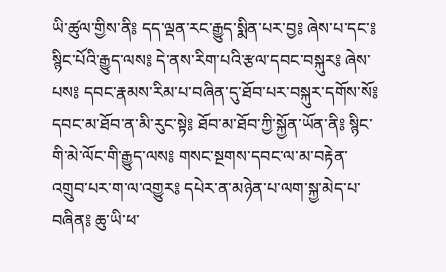ཡི་ཚུལ་གྱིས་ནི༔ དད་ལྡན་རང་རྒྱུད་སྨིན་པར་བྱ༔ ཞེས་པ་དང་༔ སྙིང་པོའི་རྒྱུད་ལས༔ དེ་ནས་རིག་པའི་རྩལ་དབང་བསྐུར༔ ཞེས་པས༔ དབང་རྣམས་རིམ་པ་བཞིན་དུ་ཐོབ་པར་བསྐུར་དགོས་སོ༔ དབང་མ་ཐོབ་ན་མི་རུང་སྟེ༔ ཐོབ་མ་ཐོབ་ཀྱི་སྐྱོན་ཡོན་ནི༔ སྙིང་གི་མེ་ལོང་གི་རྒྱུད་ལས༔ གསང་སྔགས་དབང་ལ་མ་བརྟེན་འགྲུབ་པར་ག་ལ་འགྱུར༔ དཔེར་ན་མཉེན་པ་ལག་སྐྱ་མེད་པ་བཞིན༔ ཆུ་ཡི་ཕ་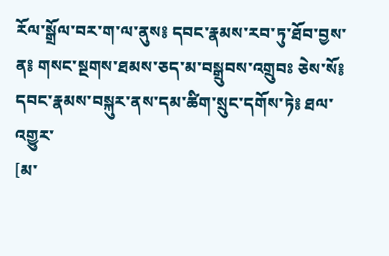རོལ་སྒྲོལ་བར་ག་ལ་ནུས༔ དབང་རྣམས་རབ་ཏུ་ཐོབ་བྱས་ན༔ གསང་སྔགས་ཐམས་ཅད་མ་བསྒྲུབས་འགྲུབཿ ཅེས་སོ༔ དབང་རྣམས་བསྐུར་ནས་དམ་ཚིག་སྲུང་དགོས་ཏེ༔ ཐལ་འགྱུར་
[མ་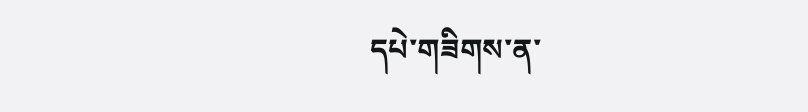དཔེ་གཟིགས་ན་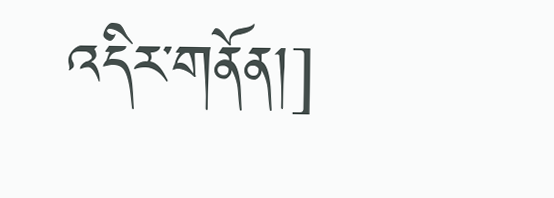འདིར་གནོན།]